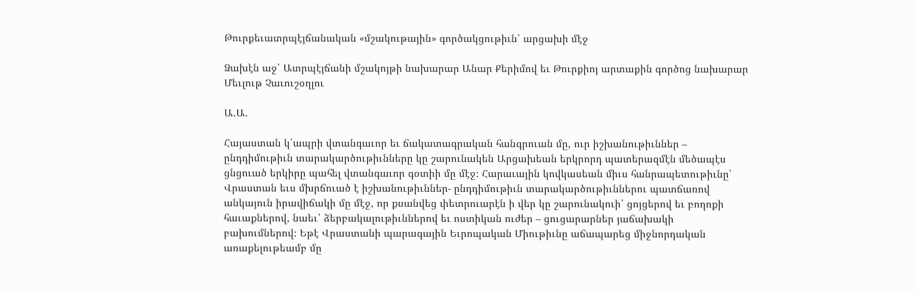Թուրքեւատրպէյճանական «մշակութային» գործակցութիւն՝ արցախի մէջ

Ձախէն աջ՝ Ատրպէյճանի մշակոյթի նախարար Անար Քերիմով եւ Թուրքիոյ արտաքին գործոց նախարար Մեւլութ Չաւուշօղլու

Ա.Ա.

Հայաստան կ՛ապրի վտանգաւոր եւ ճակատագրական հանգրուան մը, ուր իշխանութիւններ – ընդդիմութիւն տարակարծութիւնները կը շարունակեն Արցախեան երկրորդ պատերազմէն մեծապէս ցնցուած երկիրը պահել վտանգաւոր գօտիի մը մէջ։ Հարաւային կովկասեան միւս հանրապետութիւնը՝ Վրաստան եւս մխրճուած է իշխանութիւններ- ընդդիմութիւն տարակարծութիւններու պատճառով անկայուն իրավիճակի մը մէջ, որ քսանվեց փետրուարէն ի վեր կը շարունակուի՝ ցոյցերով եւ բողոքի հաւաքներով, նաեւ՝ ձերբակալութիւններով եւ ոստիկան ուժեր – ցուցարարներ յաճախակի բախումներով։ Եթէ Վրաստանի պարագային Եւրոպական Միութիւնը աճապարեց միջնորդական առաքելութեամբ մը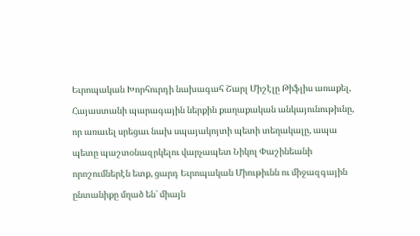Եւրոպական Խորհուրդի նախագահ Շարլ Միշէլը Թիֆլիս առաքել, Հայաստանի պարագային ներքին քաղաքական անկայունութիւնը, որ առաւել սրեցաւ նախ սպայակոյտի պետի տեղակալը, ապա պետը պաշտօնազրկելու վարչապետ Նիկոլ Փաշինեանի որոշումներէն ետք, ցարդ Եւրոպական Միութիւնն ու միջազգային ընտանիքը մղած են՝ միայն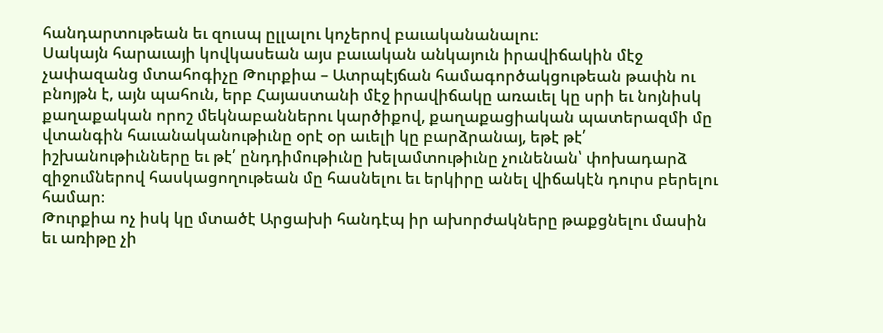հանդարտութեան եւ զուսպ ըլլալու կոչերով բաւականանալու։
Սակայն հարաւայի կովկասեան այս բաւական անկայուն իրավիճակին մէջ չափազանց մտահոգիչը Թուրքիա – Ատրպէյճան համագործակցութեան թափն ու բնոյթն է, այն պահուն, երբ Հայաստանի մէջ իրավիճակը առաւել կը սրի եւ նոյնիսկ քաղաքական որոշ մեկնաբաններու կարծիքով, քաղաքացիական պատերազմի մը վտանգին հաւանականութիւնը օրէ օր աւելի կը բարձրանայ, եթէ թէ՛ իշխանութիւնները եւ թէ՛ ընդդիմութիւնը խելամտութիւնը չունենան՝ փոխադարձ զիջումներով հասկացողութեան մը հասնելու եւ երկիրը անել վիճակէն դուրս բերելու համար։
Թուրքիա ոչ իսկ կը մտածէ Արցախի հանդէպ իր ախորժակները թաքցնելու մասին եւ առիթը չի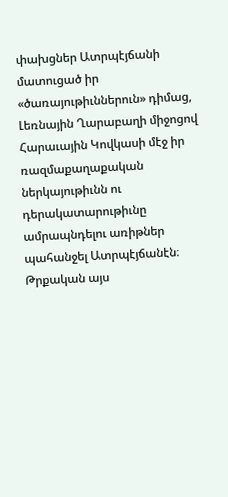փախցներ Ատրպէյճանի մատուցած իր «ծառայութիւններուն» դիմաց, Լեռնային Ղարաբաղի միջոցով Հարաւային Կովկասի մէջ իր ռազմաքաղաքական ներկայութիւնն ու դերակատարութիւնը ամրապնդելու առիթներ պահանջել Ատրպէյճանէն։
Թրքական այս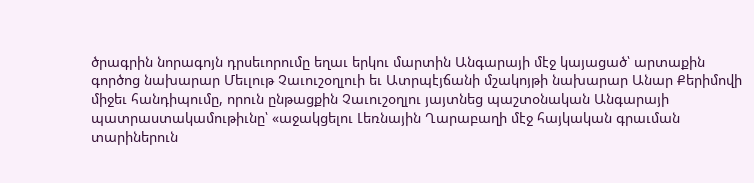ծրագրին նորագոյն դրսեւորումը եղաւ երկու մարտին Անգարայի մէջ կայացած՝ արտաքին գործոց նախարար Մեւլութ Չաւուշօղլուի եւ Ատրպէյճանի մշակոյթի նախարար Անար Քերիմովի միջեւ հանդիպումը, որուն ընթացքին Չաւուշօղլու յայտնեց պաշտօնական Անգարայի պատրաստակամութիւնը՝ «աջակցելու Լեռնային Ղարաբաղի մէջ հայկական գրաւման տարիներուն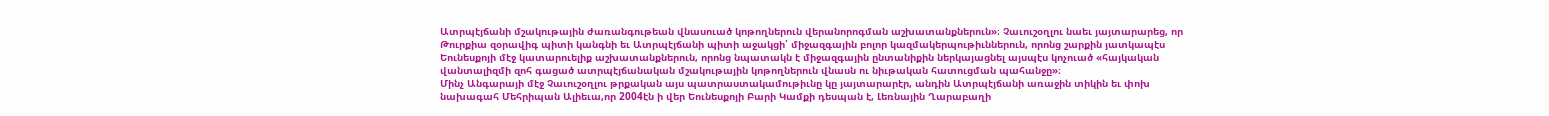Ատրպէյճանի մշակութային ժառանգութեան վնասուած կոթողներուն վերանորոգման աշխատանքներուն»։ Չաւուշօղլու նաեւ յայտարարեց, որ Թուրքիա զօրավիգ պիտի կանգնի եւ Ատրպէյճանի պիտի աջակցի՝ միջազգային բոլոր կազմակերպութիւններուն, որոնց շարքին յատկապէս Եունեսքոյի մէջ կատարուելիք աշխատանքներուն, որոնց նպատակն է միջազգային ընտանիքին ներկայացնել այսպէս կոչուած «հայկական վանտալիզմի զոհ գացած ատրպէյճանական մշակութային կոթողներուն վնասն ու նիւթական հատուցման պահանջը»։
Մինչ Անգարայի մէջ Չաւուշօղլու թրքական այս պատրաստակամութիւնը կը յայտարարէր, անդին Ատրպէյճանի առաջին տիկին եւ փոխ նախագահ Մեհրիպան Ալիեւա,որ 2004էն ի վեր Եունեսքոյի Բարի Կամքի դեսպան է, Լեռնային Ղարաբաղի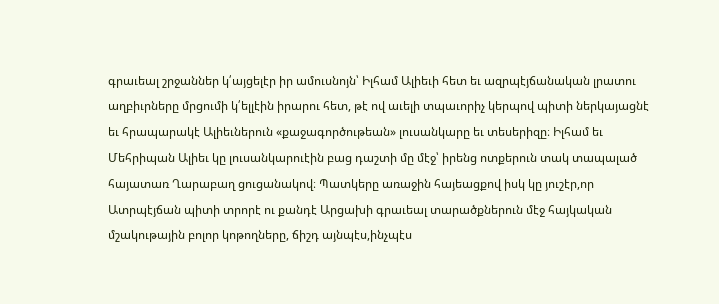գրաւեալ շրջաններ կ՛այցելէր իր ամուսնոյն՝ Իլհամ Ալիեւի հետ եւ ազրպէյճանական լրատու աղբիւրները մրցումի կ՛ելլէին իրարու հետ, թէ ով աւելի տպաւորիչ կերպով պիտի ներկայացնէ եւ հրապարակէ Ալիեւներուն «քաջագործութեան» լուսանկարը եւ տեսերիզը։ Իլհամ եւ Մեհրիպան Ալիեւ կը լուսանկարուէին բաց դաշտի մը մէջ՝ իրենց ոտքերուն տակ տապալած հայատառ Ղարաբաղ ցուցանակով։ Պատկերը առաջին հայեացքով իսկ կը յուշէր,որ Ատրպէյճան պիտի տրորէ ու քանդէ Արցախի գրաւեալ տարածքներուն մէջ հայկական մշակութային բոլոր կոթողները, ճիշդ այնպէս,ինչպէս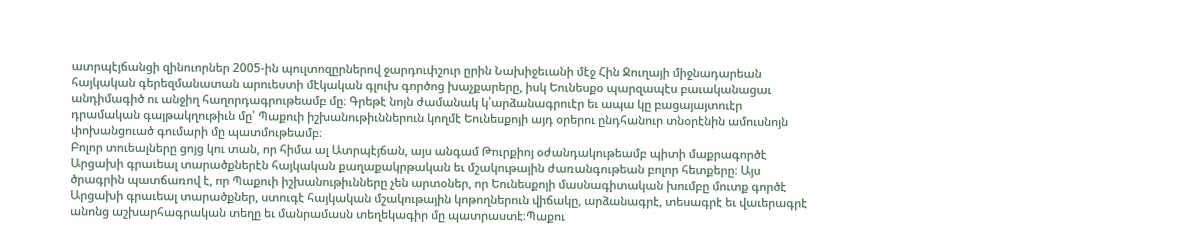ատրպէյճանցի զինուորներ 2005-ին պուլտոզըրներով ջարդուփշուր ըրին Նախիջեւանի մէջ Հին Ջուղայի միջնադարեան հայկական գերեզմանատան արուեստի մէկական գլուխ գործոց խաչքարերը, իսկ Եունեսքօ պարզապէս բաւականացաւ անդիմագիծ ու անջիղ հաղորդագրութեամբ մը։ Գրեթէ նոյն ժամանակ կ՛արձանագրուէր եւ ապա կը բացայայտուէր դրամական գայթակղութիւն մը՝ Պաքուի իշխանութիւններուն կողմէ Եունեսքոյի այդ օրերու ընդհանուր տնօրէնին ամուսնոյն փոխանցուած գումարի մը պատմութեամբ։
Բոլոր տուեալները ցոյց կու տան, որ հիմա ալ Ատրպէյճան, այս անգամ Թուրքիոյ օժանդակութեամբ պիտի մաքրագործէ Արցախի գրաւեալ տարածքներէն հայկական քաղաքակրթական եւ մշակութային ժառանգութեան բոլոր հետքերը։ Այս ծրագրին պատճառով է, որ Պաքուի իշխանութիւնները չեն արտօներ, որ Եունեսքոյի մասնագիտական խումբը մուտք գործէ Արցախի գրաւեալ տարածքներ, ստուգէ հայկական մշակութային կոթողներուն վիճակը, արձանագրէ, տեսագրէ եւ վաւերագրէ անոնց աշխարհագրական տեղը եւ մանրամասն տեղեկագիր մը պատրաստէ։Պաքու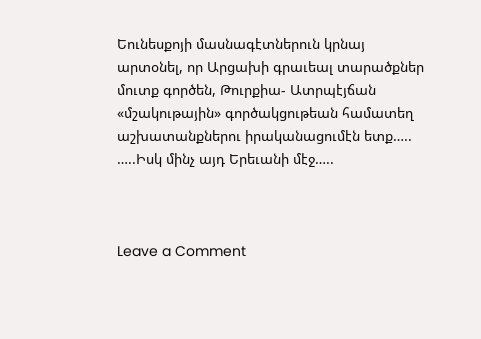Եունեսքոյի մասնագէտներուն կրնայ արտօնել, որ Արցախի գրաւեալ տարածքներ մուտք գործեն, Թուրքիա- Ատրպէյճան «մշակութային» գործակցութեան համատեղ աշխատանքներու իրականացումէն ետք…..
…..Իսկ մինչ այդ Երեւանի մէջ…..



Leave a Comment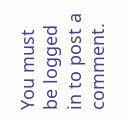You must be logged in to post a comment.